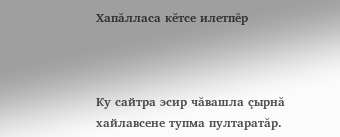Хапăлласа кĕтсе илетпĕр



Ку сайтра эсир чăвашла çырнă хайлавсене тупма пултаратăр.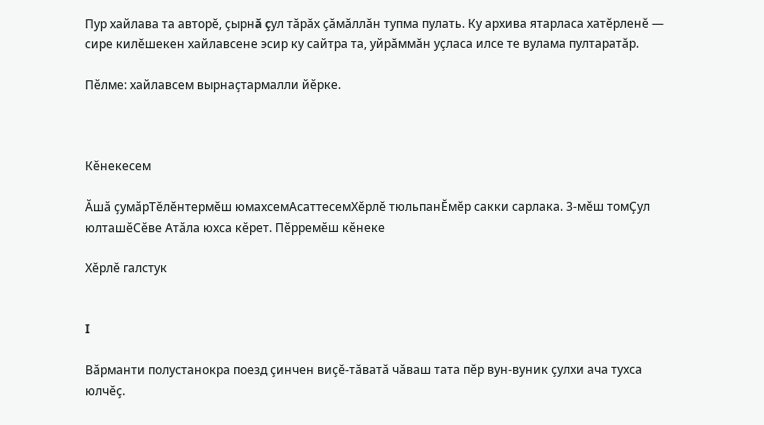Пур хайлава та авторĕ, çырнă çул тăрăх çăмăллăн тупма пулать. Ку архива ятарласа хатĕрленĕ — сире килĕшекен хайлавсене эсир ку сайтра та, уйрăммăн уçласа илсе те вулама пултаратăр.

Пӗлме: хайлавсем вырнаҫтармалли йӗрке.



Кĕнекесем

Ӑшӑ ҫумӑрТĕлĕнтермĕш юмахсемАсаттесемХĕрлĕ тюльпанĔмĕр сакки сарлака. 3-мĕш томҪул юлташӗСӗве Атӑла юхса кӗрет. Пӗрремӗш кӗнеке

Хĕрлĕ галстук


I

Вăрманти полустанокра поезд çинчен виçĕ-тăватă чăваш тата пĕр вун-вуник çулхи ача тухса юлчĕç.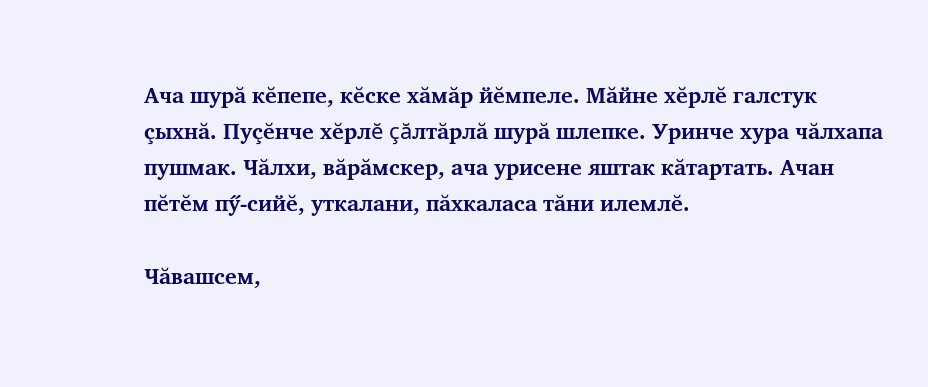Ача шурă кĕпепе, кĕске хăмăр йĕмпеле. Мăйне хĕрлĕ галстук çыхнă. Пуçĕнче хĕрлĕ çăлтăрлă шурă шлепке. Уринче хура чăлхапа пушмак. Чăлхи, вăрăмскер, ача урисене яштак кăтартать. Ачан пĕтĕм пӳ-сийĕ, уткалани, пăхкаласа тăни илемлĕ.

Чăвашсем,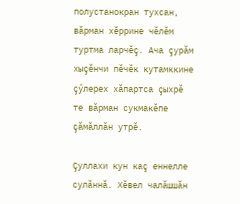полустанокран тухсан, вăрман хĕррине чĕлĕм туртма ларчĕç. Ача çурăм хыçĕнчи пĕчĕк кутамккине çӳлерех хăпартса çыхрĕ те вăрман сукмакĕпе çăмăллăн утрĕ.

Çуллахи кун каç еннелле сулăннă. Хĕвел чалăшшăн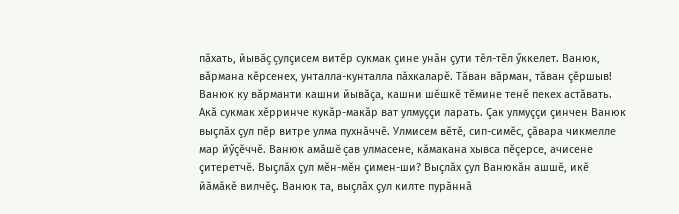пăхать, йывăç çулçисем витĕр сукмак çине унăн çути тĕл-тĕл ӳккелет. Ванюк, вăрмана кĕрсенех, унталла-кунталла пăхкаларĕ. Тăван вăрман, тăван çĕршыв! Ванюк ку вăрманти кашни йывăçа, кашни шĕшкĕ тĕмине тенĕ пекех астăвать. Акă сукмак хĕрринче кукăр-макăр ват улмуççи ларать. Çак улмуççи çинчен Ванюк выçлăх çул пĕр витре улма пухнăччĕ. Улмисем вĕтĕ, сип-симĕс, çăвара чикмелле мар йӳçĕччĕ. Ванюк амăшĕ çав улмасене, кăмакана хывса пĕçерсе, ачисене çитеретчĕ. Выçлăх çул мĕн-мĕн çимен-ши? Выçлăх çул Ванюкăн ашшĕ, икĕ йăмăкĕ вилчĕç. Ванюк та, выçлăх çул килте пурăннă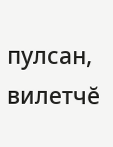пулсан, вилетчĕ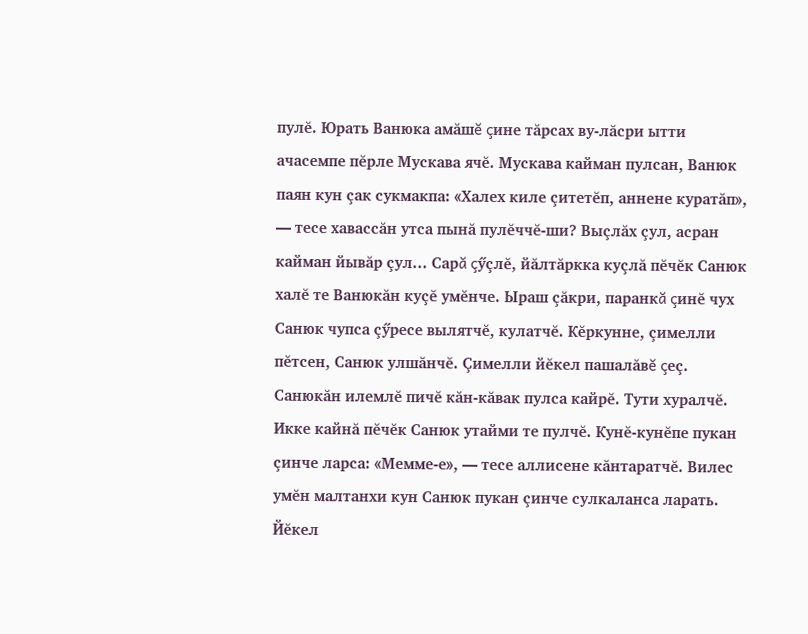пулĕ. Юрать Ванюка амăшĕ çине тăрсах ву-лăсри ытти ачасемпе пĕрле Мускава ячĕ. Мускава кайман пулсан, Ванюк паян кун çак сукмакпа: «Халех киле çитетĕп, аннене куратăп», — тесе хавассăн утса пынă пулĕччĕ-ши? Выçлăх çул, асран кайман йывăр çул... Сарă çӳçлĕ, йăлтăркка куçлă пĕчĕк Санюк халĕ те Ванюкăн куçĕ умĕнче. Ыраш çăкри, паранкă çинĕ чух Санюк чупса çӳресе вылятчĕ, кулатчĕ. Кĕркунне, çимелли пĕтсен, Санюк улшăнчĕ. Çимелли йĕкел пашалăвĕ çеç. Санюкăн илемлĕ пичĕ кăн-кăвак пулса кайрĕ. Тути хуралчĕ. Икке кайнă пĕчĕк Санюк утайми те пулчĕ. Кунĕ-кунĕпе пукан çинче ларса: «Мемме-е», — тесе аллисене кăнтаратчĕ. Вилес умĕн малтанхи кун Санюк пукан çинче сулкаланса ларать. Йĕкел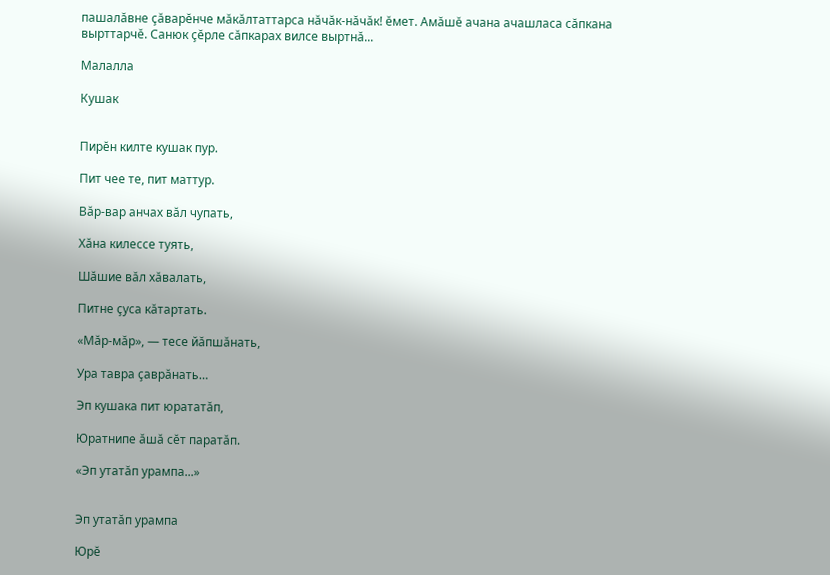пашалăвне çăварĕнче мăкăлтаттарса нăчăк-нăчăк! ĕмет. Амăшĕ ачана ачашласа сăпкана вырттарчĕ. Санюк çĕрле сăпкарах вилсе выртнă...

Малалла

Кушак


Пирĕн килте кушак пур.

Пит чее те, пит маттур.

Вăр-вар анчах вăл чупать,

Хăна килессе туять,

Шăшие вăл хăвалать,

Питне çуса кăтартать.

«Мăр-мăр», — тесе йăпшăнать,

Ура тавра çаврăнать…

Эп кушака пит юрататăп,

Юратнипе ăшă сĕт паратăп.

«Эп утатăп урампа...»


Эп утатăп урампа

Юрĕ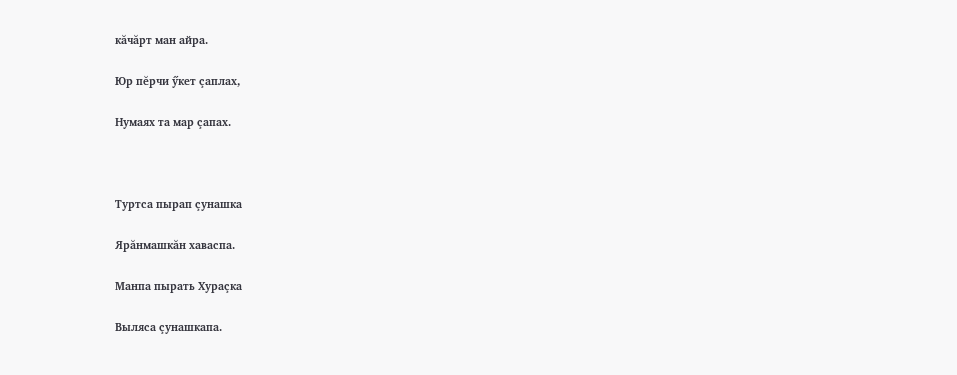кăчăрт ман айра.

Юр пĕрчи ӳкет çаплах,

Нумаях та мар çапах.



Туртса пырап çунашка

Ярăнмашкăн хаваспа.

Манпа пырать Хураçка

Выляса çунашкапа.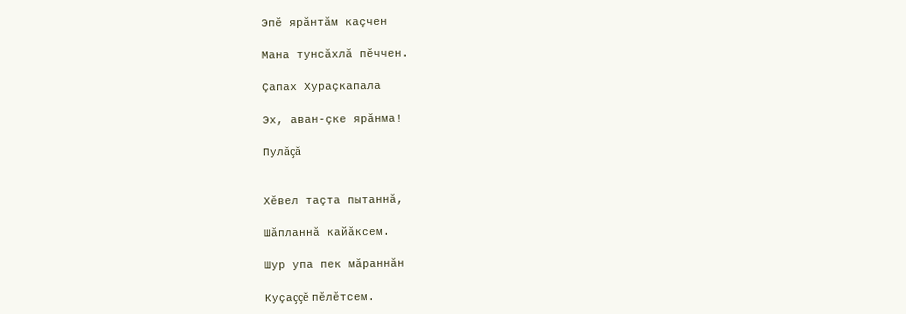Эпĕ ярăнтăм каçчен

Мана тунсăхлă пĕччен.

Çапах Хураçкапала

Эх, аван-çке ярăнма!

Пулăçă


Хĕвел таçта пытаннă,

Шăпланнă кайăксем.

Шур упа пек мăраннăн

Куçаççĕ пĕлĕтсем.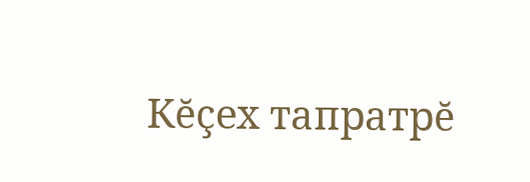Кĕçех тапратрĕ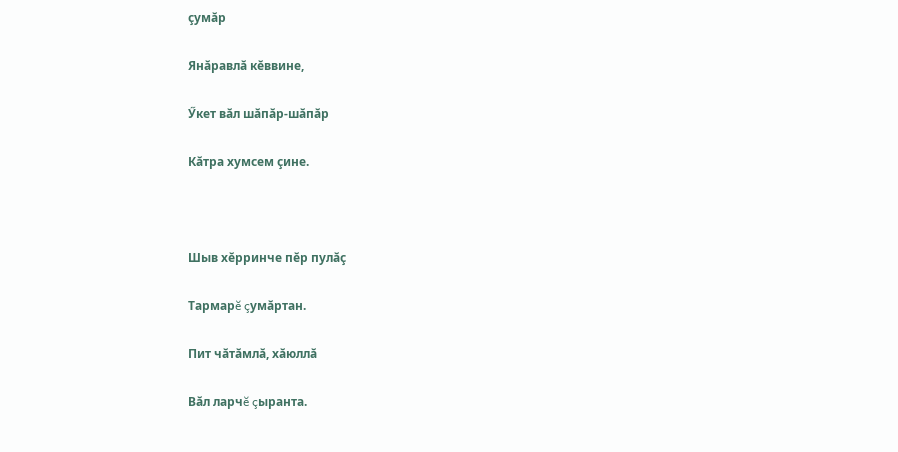çумăр

Янăравлă кĕввине,

Ӳкет вăл шăпăр-шăпăр

Кăтра хумсем çине.



Шыв хĕрринче пĕр пулăç

Тармарĕ çумăртан.

Пит чăтăмлă, хăюллă

Вăл ларчĕ çыранта.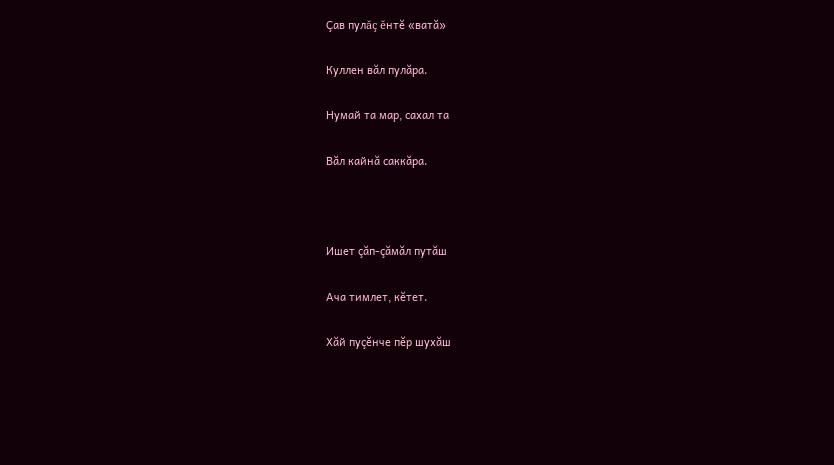Çав пулăç ĕнтĕ «ватă»

Куллен вăл пулăра.

Нумай та мар, сахал та

Вăл кайнă саккăра.



Ишет çăп-çăмăл путăш

Ача тимлет, кĕтет.

Хăй пуçĕнче пĕр шухăш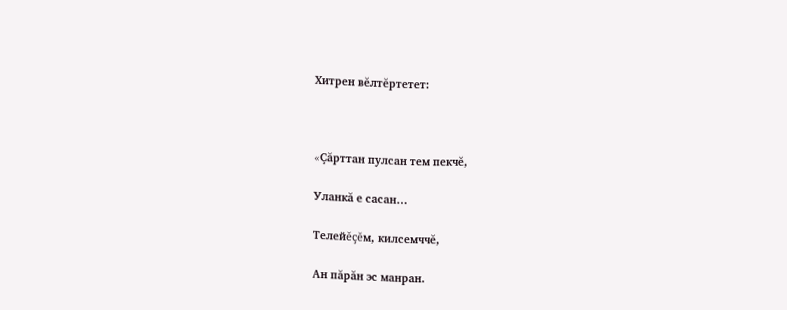Хитрен вĕлтĕртетет:



«Çăрттан пулсан тем пекчĕ,

Уланкă е сасан…

Телейĕçĕм, килсемччĕ,

Ан пăрăн эс манран.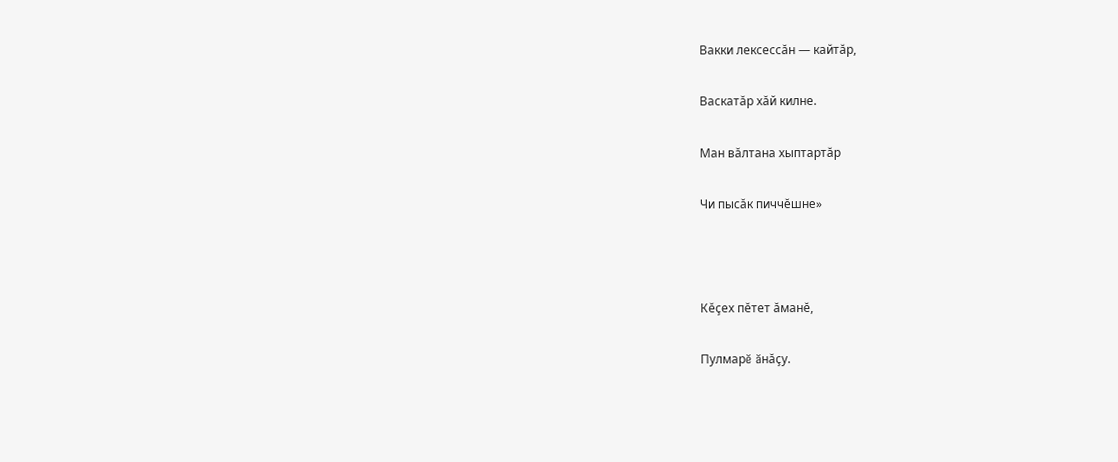Вакки лексессăн — кайтăр,

Васкатăр хăй килне.

Ман вăлтана хыптартăр

Чи пысăк пиччĕшне»



Кĕçех пĕтет ăманĕ,

Пулмарĕ ăнăçу.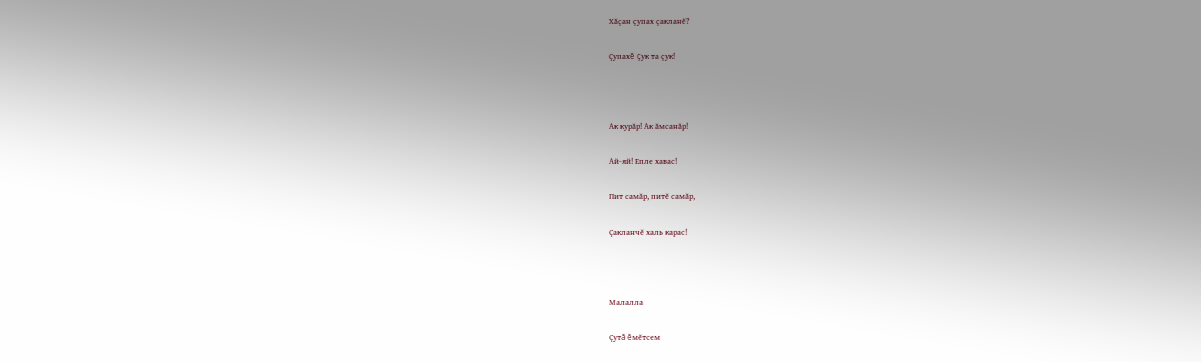Хăçан çупах çакланĕ?

Çупахĕ çук та çук!



Ак курăр! Ак ăмсанăр!

Ай-яй! Епле хавас!

Пит самăр, питĕ самăр,

Çакланчĕ халь карас!



Малалла

Çутă ĕмĕтсем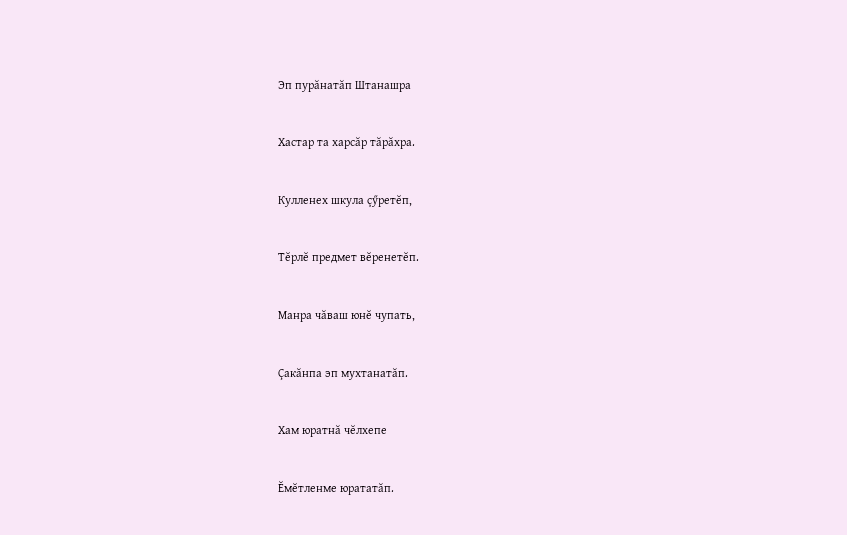Эп пурăнатăп Штанашра

Хастар та харсăр тăрăхра.

Кулленех шкула çӳретĕп,

Тĕрлĕ предмет вĕренетĕп.

Манра чăваш юнĕ чупать,

Çакăнпа эп мухтанатăп.

Хам юратнă чĕлхепе

Ĕмĕтленме юрататăп.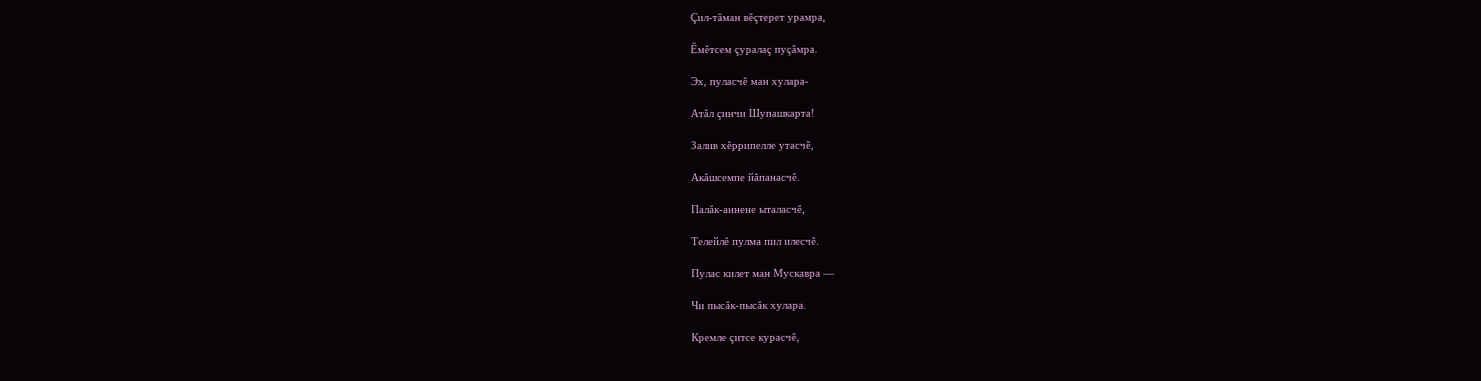Çил-тăман вĕçтерет урамра,

Ĕмĕтсем çуралаç пуçăмра.

Эх, пуласчĕ ман хулара-

Атăл çинчи Шупашкарта!

Залив хĕррипелле утасчĕ,

Акăшсемпе йăпанасчĕ.

Палăк-аннене ыталасчĕ,

Телейлĕ пулма пил илесчĕ.

Пулас килет ман Мускавра —

Чи пысăк-пысăк хулара.

Кремле çитсе курасчĕ,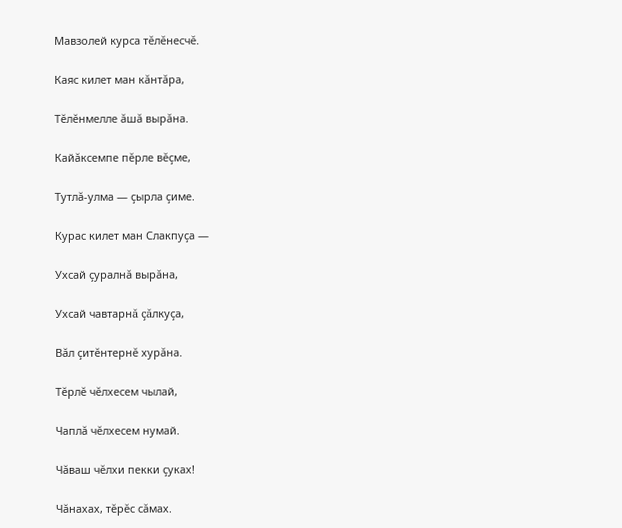Мавзолей курса тĕлĕнесчĕ.

Каяс килет ман кăнтăра,

Тĕлĕнмелле ăшă вырăна.

Кайăксемпе пĕрле вĕçме,

Тутлă-улма — çырла çиме.

Курас килет ман Слакпуçа —

Ухсай çуралнă вырăна,

Ухсай чавтарнă çăлкуçа,

Вăл çитĕнтернĕ хурăна.

Тĕрлĕ чĕлхесем чылай,

Чаплă чĕлхесем нумай.

Чăваш чĕлхи пекки çуках!

Чăнахах, тĕрĕс сăмах.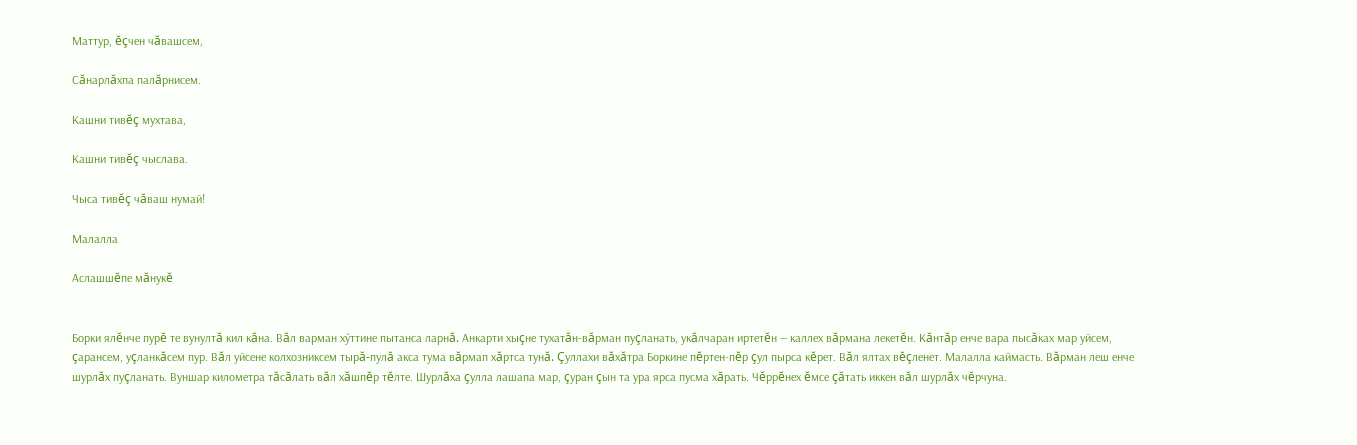Маттур, ĕçчен чăвашсем,

Сăнарлăхпа палăрнисем.

Кашни тивĕç мухтава,

Кашни тивĕç чыслава.

Чыса тивĕç чăваш нумай!

Малалла

Аслашшĕпе мăнукĕ


Борки ялĕнче пурĕ те вунултă кил кăна. Вăл варман хӳттине пытанса ларнă. Анкарти хыçне тухатăн-вăрман пуçланать, укăлчаран иртетĕн — каллех вăрмана лекетĕн. Кăнтăр енче вара пысăках мар уйсем, çарансем, уçланкăсем пур. Вăл уйсене колхозниксем тырă-пулă акса тума вăрмап хăртса тунă. Çуллахи вăхăтра Боркине пĕртен-пĕр çул пырса кĕрет. Вăл ялтах вĕçленет. Малалла каймасть. Вăрман леш енче шурлăх пуçланать. Вуншар километра тăсăлать вăл хăшпĕр тĕлте. Шурлăха çулла лашапа мар, çуран çын та ура ярса пусма хăрать. Чĕррĕнех ĕмсе çăтать иккен вăл шурлăх чĕрчуна.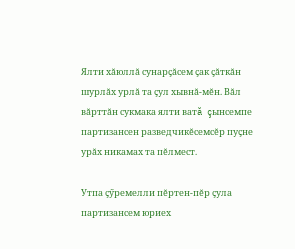Ялти хăюллă сунарçăсем çак çăткăн шурлăх урлă та çул хывнă-мĕн. Вăл вăрттăн сукмака ялти ватă çынсемпе партизансен разведчикĕсемсĕр пуçне урăх никамах та пĕлмест.

Утпа çӳремелли пĕртен-пĕр çула партизансем юриех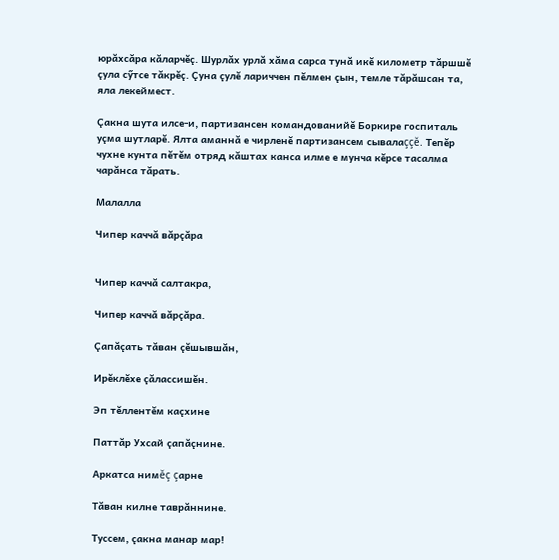юрăхсăра кăларчĕç. Шурлăх урлă хăма сарса тунă икĕ километр тăршшĕ çула сӳтсе тăкрĕç. Çуна çулĕ лариччен пĕлмен çын, темле тăрăшсан та, яла лекеймест.

Çакна шута илсе-и, партизансен командованийĕ Боркире госпиталь уçма шутларĕ. Ялта аманнă е чирленĕ партизансем сывалаççĕ. Тепĕр чухне кунта пĕтĕм отряд кăштах канса илме е мунча кĕрсе тасалма чарăнса тăрать.

Малалла

Чипер каччă вăрçăра


Чипер каччă салтакра,

Чипер каччă вăрçăра.

Çапăçать тăван çĕшывшăн,

Ирĕклĕхе çăлассишĕн.

Эп тĕллентĕм каçхине

Паттăр Ухсай çапăçнине.

Аркатса нимĕç çарне

Тăван килне таврăннине.

Туссем, çакна манар мар!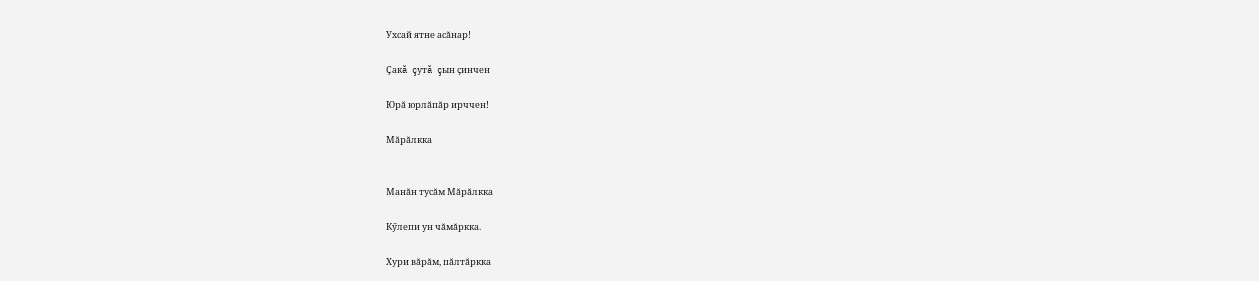Ухсай ятне асăнар!

Çакă çутă çын çинчен

Юрă юрлăпăр ирччен!

Мăрăлкка


Манăн тусăм Мăрăлкка

Кӳлепи ун чăмăркка.

Хури вăрăм, пăлтăркка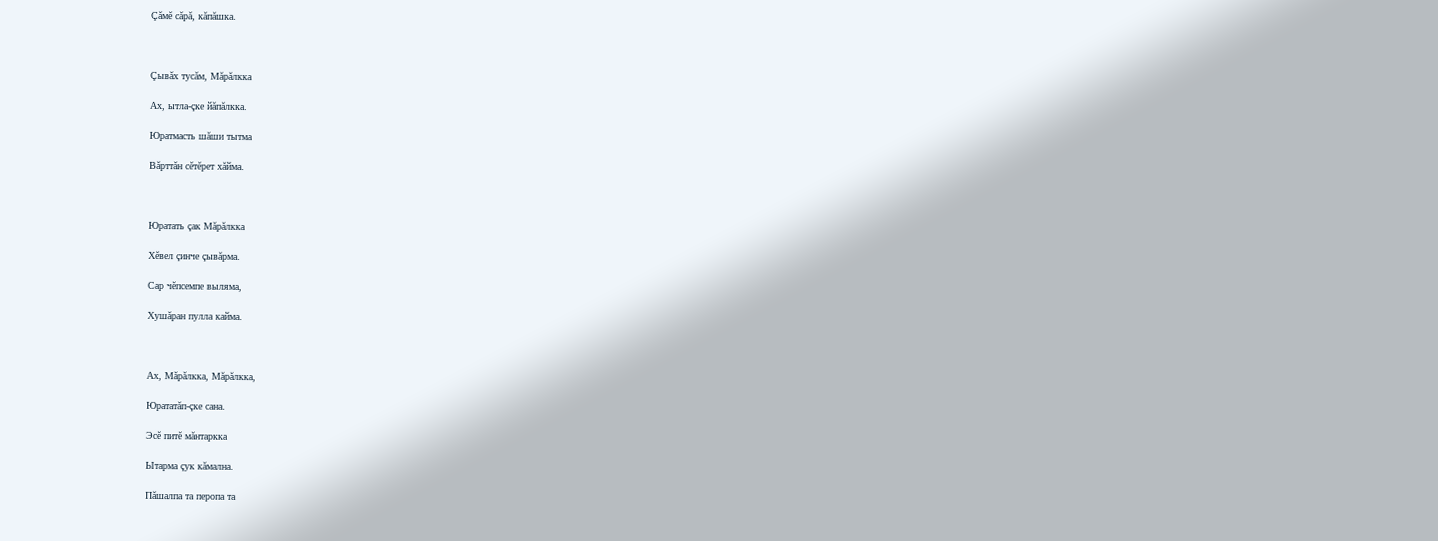Çăмĕ сăрă, кăпăшка.



Çывăх тусăм, Мăрăлкка

Ах, ытла-çке йăпăлкка.

Юратмасть шăши тытма

Вăрттăн сĕтĕрет хăйма.



Юратать çак Мăрăлкка

Хĕвел çинче çывăрма.

Сар чĕпсемпе выляма,

Хушăран пулла кайма.



Ах, Мăрăлкка, Мăрăлкка,

Юрататăп-çке сана.

Эсĕ питĕ мăнтаркка

Ытарма çук кăмална.

Пăшалпа та перопа та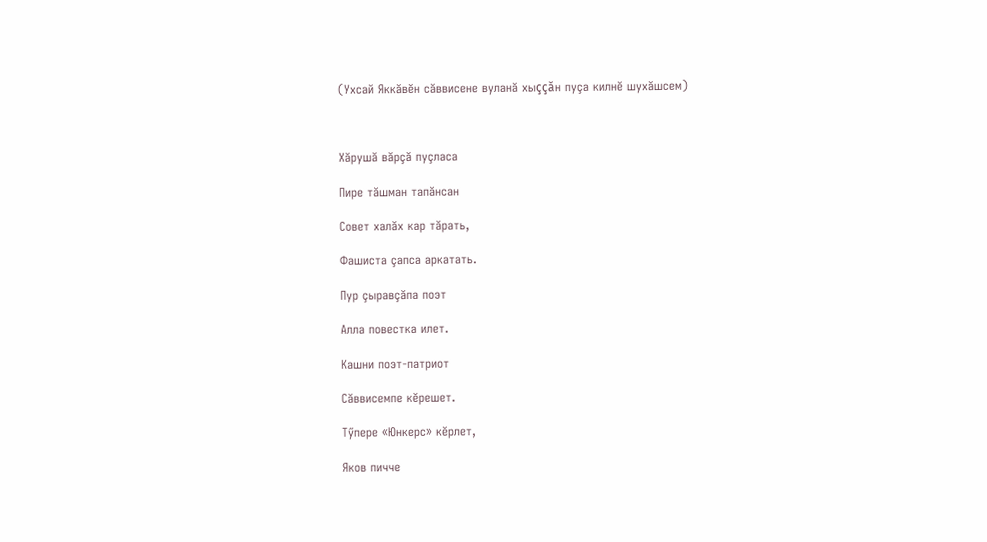(Ухсай Яккăвĕн сăввисене вуланă хыççăн пуçа килнĕ шухăшсем)



Хăрушă вăрçă пуçласа

Пире тăшман тапăнсан

Совет халăх кар тăрать,

Фашиста çапса аркатать.

Пур çыравçăпа поэт

Алла повестка илет.

Кашни поэт-патриот

Сăввисемпе кĕрешет.

Тӳпере «Юнкерс» кĕрлет,

Яков пичче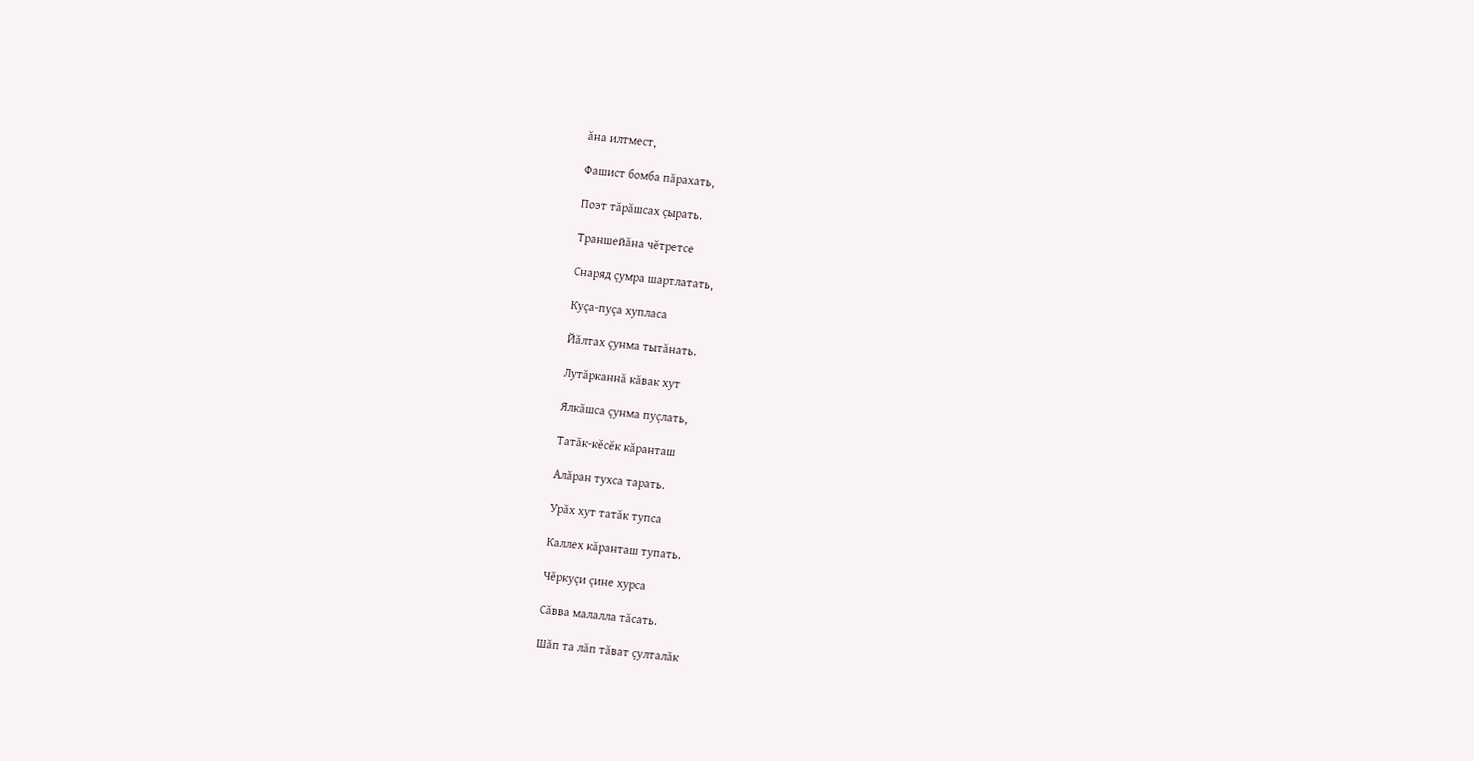ăна илтмест,

Фашист бомба пăрахать,

Поэт тăрăшсах çырать.

Траншейăна чĕтретсе

Снаряд çумра шартлатать,

Куçа-пуçа хупласа

Йăлтах çунма тытăнать.

Лутăрканнă кăвак хут

Ялкăшса çунма пуçлать,

Татăк-кĕсĕк кăранташ

Алăран тухса тарать.

Урăх хут татăк тупса

Каллех кăранташ тупать.

Чĕркуçи çине хурса

Сăвва малалла тăсать.

Шăп та лăп тăват çулталăк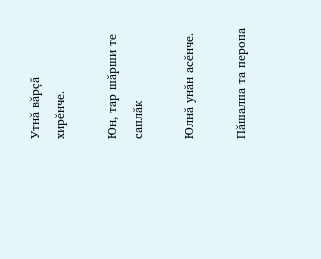Утнă вăрçă хирĕнче.

Юн, тар шăрши те саплăк

Юлнă унăн асĕнче.

Пăшалпа та перопа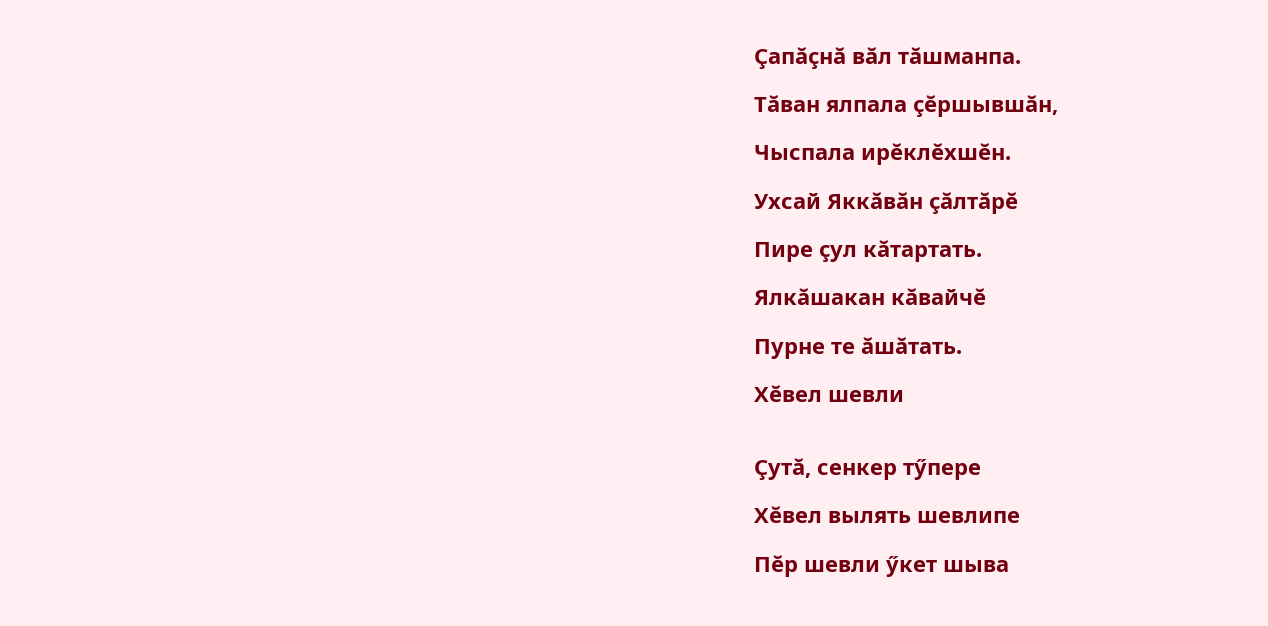Çапăçнă вăл тăшманпа.

Тăван ялпала çĕршывшăн,

Чыспала ирĕклĕхшĕн.

Ухсай Яккăвăн çăлтăрĕ

Пире çул кăтартать.

Ялкăшакан кăвайчĕ

Пурне те ăшăтать.

Хĕвел шевли


Çутă, сенкер тӳпере

Хĕвел вылять шевлипе

Пĕр шевли ӳкет шыва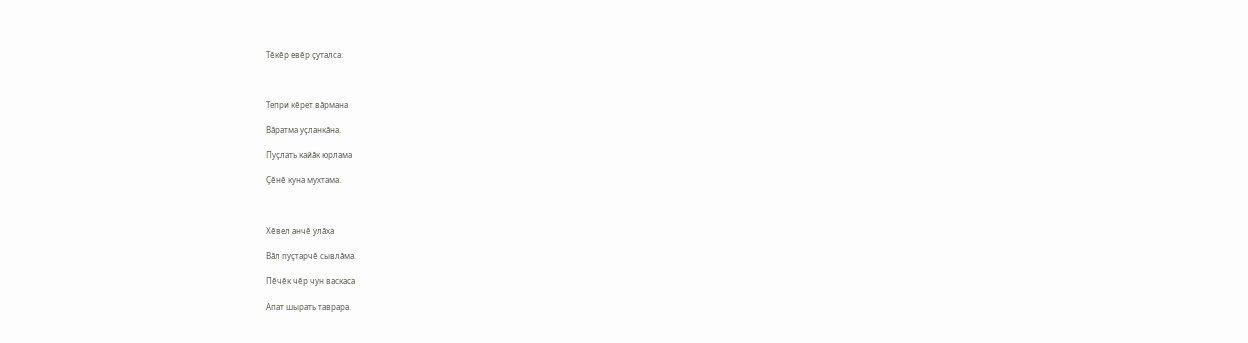Тĕкĕр евĕр çуталса.



Тепри кĕрет вăрмана

Вăратма уçланкăна.

Пуçлать кайăк юрлама

Çĕнĕ куна мухтама.



Хĕвел анчĕ улăха

Вăл пуçтарчĕ сывлăма.

Пĕчĕк чĕр чун васкаса

Апат шырать таврара.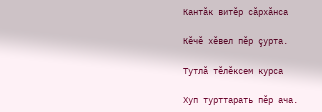Кантăк витĕр сăрхăнса

Кĕчĕ хĕвел пĕр çурта.

Тутлă тĕлĕксем курса

Хуп турттарать пĕр ача.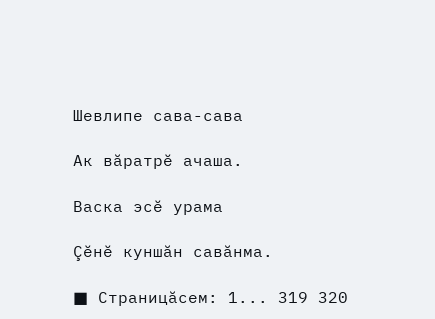Шевлипе сава-сава

Ак вăратрĕ ачаша.

Васка эсĕ урама

Çĕнĕ куншăн савăнма.

■ Страницăсем: 1... 319 320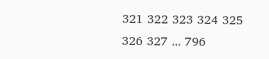321 322 323 324 325 326 327 ... 796